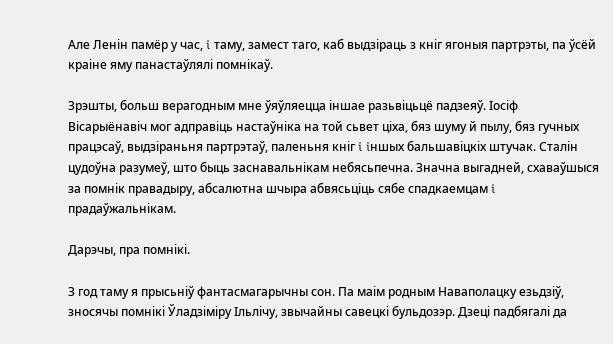Але Ленiн памёр у час, i таму, замест таго, каб выдзiраць з кнiг ягоныя партрэты, па ўсёй краiне яму панастаўлялi помнiкаў.

Зрэшты, больш верагодным мне ўяўляецца iншае разьвiцьцё падзеяў. Iосiф Вiсарыёнавiч мог адправiць настаўнiка на той сьвет цiха, бяз шуму й пылу, бяз гучных працэсаў, выдзiраньня партрэтаў, паленьня кнiг i iншых бальшавiцкiх штучак. Сталiн цудоўна разумеў, што быць заснавальнiкам небясьпечна. Значна выгадней, схаваўшыся за помнiк правадыру, абсалютна шчыра абвясьцiць сябе спадкаемцам i прадаўжальнiкам.

Дарэчы, пра помнiкi.

З год таму я прысьнiў фантасмагарычны сон. Па маiм родным Наваполацку езьдзiў, зносячы помнiкi Ўладзiмiру Iльлiчу, звычайны савецкi бульдозэр. Дзецi падбягалi да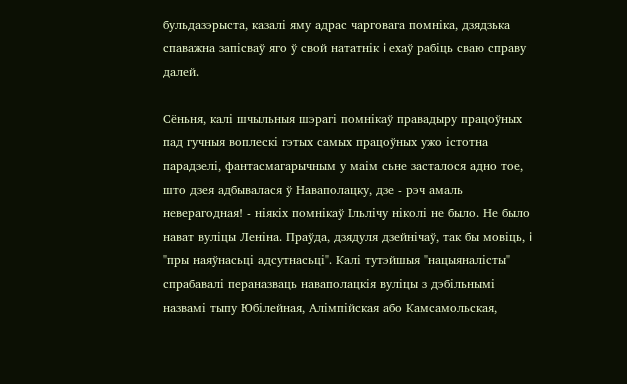бульдазэрыста, казалi яму адрас чарговага помнiка, дзядзька спаважна запiсваў яго ў свой нататнiк i ехаў рабiць сваю справу далей.

Сёньня, калi шчыльныя шэрагi помнiкаў правадыру працоўных пад гучныя воплескi гэтых самых працоўных ужо iстотна парадзелi, фантасмагарычным у маiм сьне засталося адно тое, што дзея адбывалася ў Наваполацку, дзе - рэч амаль неверагодная! - нiякiх помнiкаў Iльлiчу нiколi не было. Не было нават вулiцы Ленiна. Праўда, дзядуля дзейнiчаў, так бы мовiць, i "пры наяўнасьцi адсутнасьцi". Калi тутэйшыя "нацыяналiсты" спрабавалi пераназваць наваполацкiя вулiцы з дэбiльнымi назвамi тыпу Юбiлейная, Алiмпiйская або Камсамольская,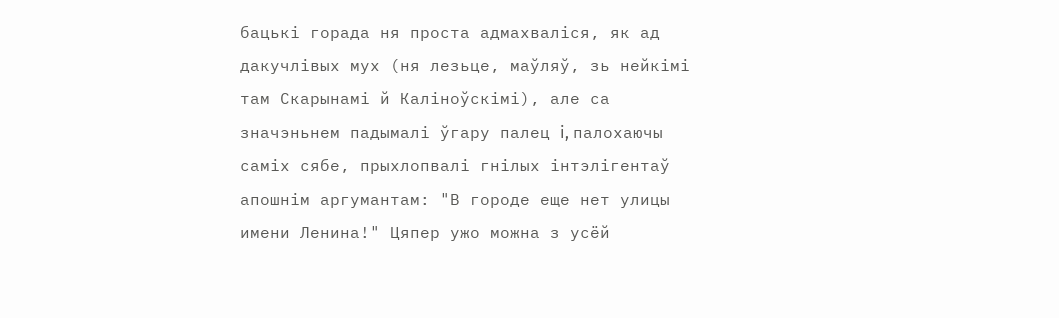бацькi горада ня проста адмахвалiся, як ад дакучлiвых мух (ня лезьце, маўляў, зь нейкiмi там Скарынамi й Калiноўскiмi), але са значэньнем падымалi ўгару палец i, палохаючы самiх сябе, прыхлопвалi гнiлых iнтэлiгентаў апошнiм аргумантам: "В городе еще нет улицы имени Ленина!" Цяпер ужо можна з усёй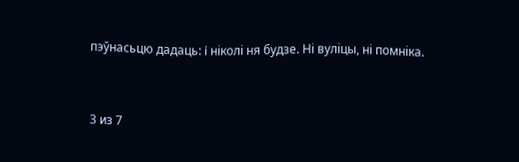пэўнасьцю дадаць: i нiколi ня будзе. Нi вулiцы, нi помнiка.



3 из 7